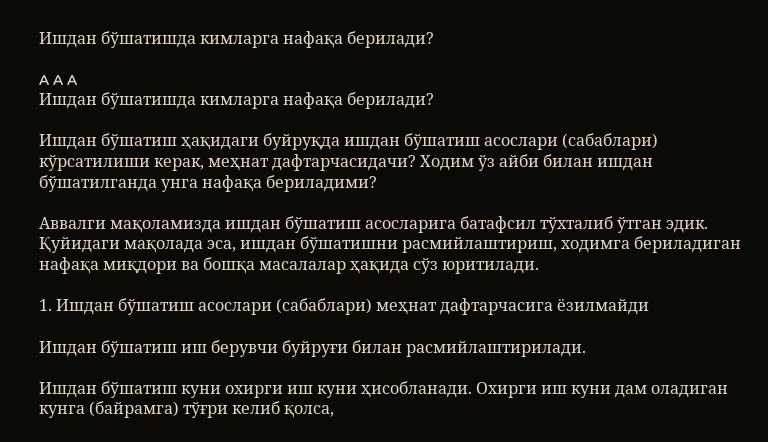Ишдан бўшатишда кимларга нафақа берилади?

A A A
Ишдан бўшатишда кимларга нафақа берилади?

Ишдан бўшатиш ҳақидаги буйруқда ишдан бўшатиш асослари (сабаблари) кўрсатилиши керак, меҳнат дафтарчасидачи? Ходим ўз айби билан ишдан бўшатилганда унга нафақа бериладими?

Аввалги мақоламизда ишдан бўшатиш асосларига батафсил тўхталиб ўтган эдик. Қуйидаги мақолада эса, ишдан бўшатишни расмийлаштириш, ходимга бериладиган нафақа миқдори ва бошқа масалалар ҳақида сўз юритилади.

1. Ишдан бўшатиш асослари (сабаблари) меҳнат дафтарчасига ёзилмайди

Ишдан бўшатиш иш берувчи буйруғи билан расмийлаштирилади.

Ишдан бўшатиш куни охирги иш куни ҳисобланади. Охирги иш куни дам оладиган кунга (байрамга) тўғри келиб қолса,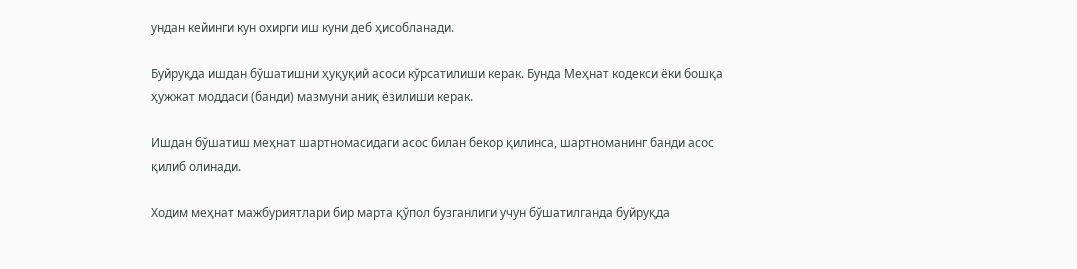ундан кейинги кун охирги иш куни деб ҳисобланади.

Буйруқда ишдан бўшатишни ҳуқуқий асоси кўрсатилиши керак. Бунда Меҳнат кодекси ёки бошқа ҳужжат моддаси (банди) мазмуни аниқ ёзилиши керак.

Ишдан бўшатиш меҳнат шартномасидаги асос билан бекор қилинса, шартноманинг банди асос қилиб олинади.

Ходим меҳнат мажбуриятлари бир марта қўпол бузганлиги учун бўшатилганда буйруқда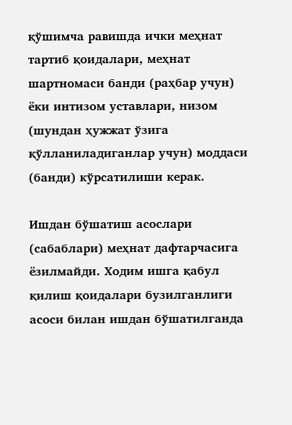қўшимча равишда ички меҳнат тартиб қоидалари, меҳнат шартномаси банди (раҳбар учун) ёки интизом уставлари, низом (шундан ҳужжат ўзига қўлланиладиганлар учун) моддаси (банди) кўрсатилиши керак.

Ишдан бўшатиш асослари (сабаблари) меҳнат дафтарчасига ёзилмайди. Ходим ишга қабул қилиш қоидалари бузилганлиги асоси билан ишдан бўшатилганда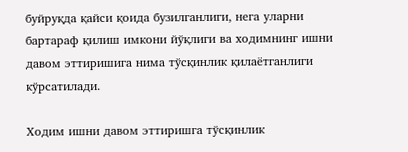буйруқда қайси қоида бузилганлиги, нега уларни бартараф қилиш имкони йўқлиги ва ходимнинг ишни давом эттиришига нима тўсқинлик қилаётганлиги кўрсатилади.

Ходим ишни давом эттиришга тўсқинлик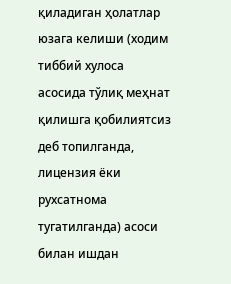қиладиган ҳолатлар юзага келиши (ходим тиббий хулоса асосида тўлиқ меҳнат қилишга қобилиятсиз деб топилганда, лицензия ёки рухсатнома тугатилганда) асоси билан ишдан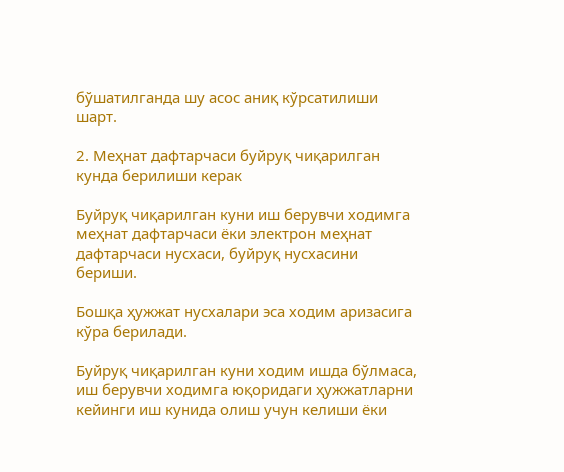бўшатилганда шу асос аниқ кўрсатилиши шарт.

2. Меҳнат дафтарчаси буйруқ чиқарилган кунда берилиши керак

Буйруқ чиқарилган куни иш берувчи ходимга меҳнат дафтарчаси ёки электрон меҳнат дафтарчаси нусхаси, буйруқ нусхасини бериши.

Бошқа ҳужжат нусхалари эса ходим аризасига кўра берилади.

Буйруқ чиқарилган куни ходим ишда бўлмаса, иш берувчи ходимга юқоридаги ҳужжатларни кейинги иш кунида олиш учун келиши ёки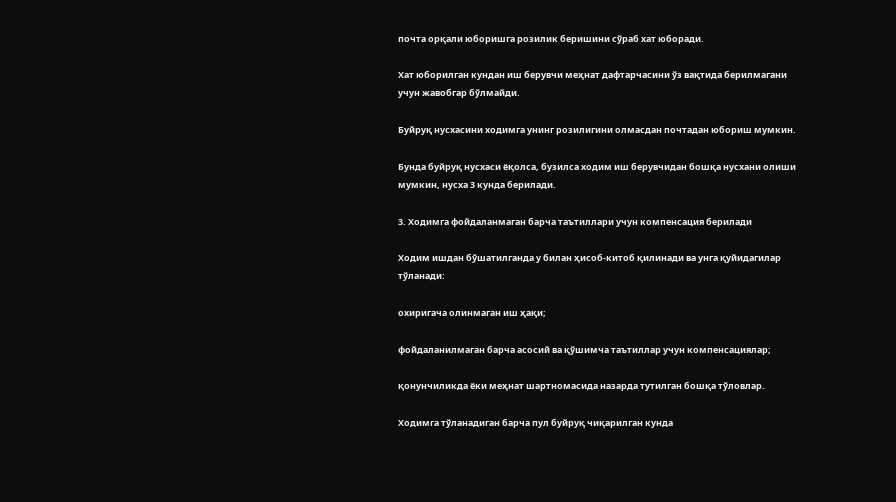почта орқали юборишга розилик беришини сўраб хат юборади.

Хат юборилган кундан иш берувчи меҳнат дафтарчасини ўз вақтида берилмагани учун жавобгар бўлмайди.

Буйруқ нусхасини ходимга унинг розилигини олмасдан почтадан юбориш мумкин.

Бунда буйруқ нусхаси ёқолса, бузилса ходим иш берувчидан бошқа нусхани олиши мумкин, нусха 3 кунда берилади.

3. Ходимга фойдаланмаган барча таътиллари учун компенсация берилади

Ходим ишдан бўшатилганда у билан ҳисоб-китоб қилинади ва унга қуйидагилар тўланади:

охиригача олинмаган иш ҳақи;

фойдаланилмаган барча асосий ва қўшимча таътиллар учун компенсациялар;

қонунчиликда ёки меҳнат шартномасида назарда тутилган бошқа тўловлар.

Ходимга тўланадиган барча пул буйруқ чиқарилган кунда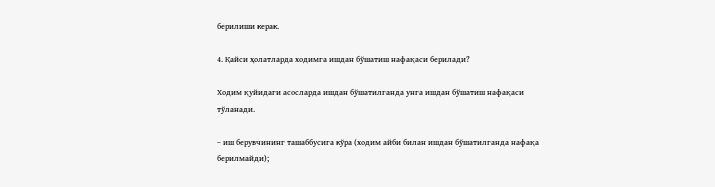берилиши керак.

4. Қайси ҳолатларда ходимга ишдан бўшатиш нафақаси берилади?

Ходим қуйидаги асосларда ишдан бўшатилганда унга ишдан бўшатиш нафақаси тўланади.

– иш берувчининг ташаббусига кўра (ходим айби билан ишдан бўшатилганда нафақа берилмайди);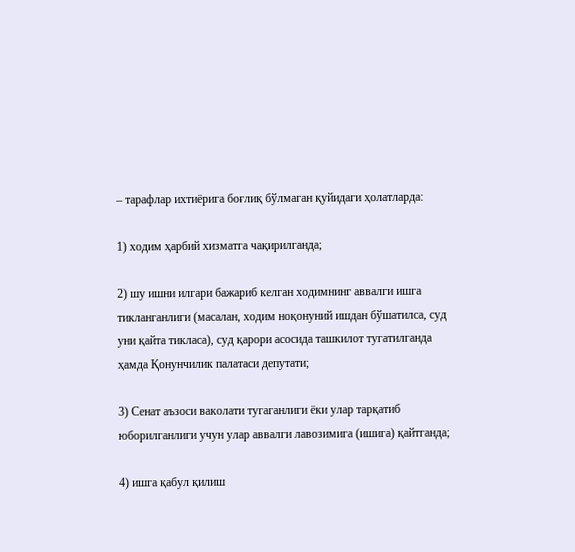– тарафлар ихтиёрига боғлиқ бўлмаган қуйидаги ҳолатларда:

1) ходим ҳарбий хизматга чақирилганда;

2) шу ишни илгари бажариб келган ходимнинг аввалги ишга тикланганлиги (масалан, ходим ноқонуний ишдан бўшатилса, суд уни қайта тикласа), суд қарори асосида ташкилот тугатилганда ҳамда Қонунчилик палатаси депутати;

3) Сенат аъзоси ваколати тугаганлиги ёки улар тарқатиб юборилганлиги учун улар аввалги лавозимига (ишига) қайтганда;

4) ишга қабул қилиш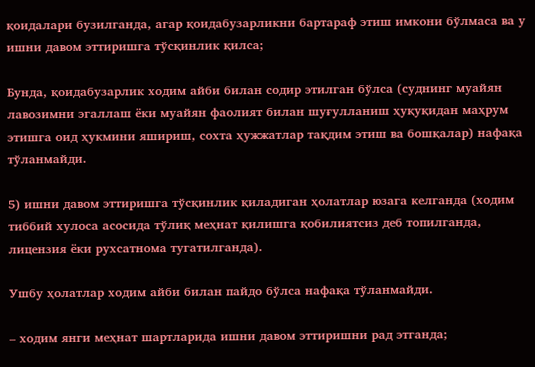қоидалари бузилганда, агар қоидабузарликни бартараф этиш имкони бўлмаса ва у ишни давом эттиришга тўсқинлик қилса;

Бунда, қоидабузарлик ходим айби билан содир этилган бўлса (суднинг муайян лавозимни эгаллаш ёки муайян фаолият билан шуғулланиш ҳуқуқидан маҳрум этишга оид ҳукмини яшириш, сохта ҳужжатлар тақдим этиш ва бошқалар) нафақа тўланмайди.

5) ишни давом эттиришга тўсқинлик қиладиган ҳолатлар юзага келганда (ходим тиббий хулоса асосида тўлиқ меҳнат қилишга қобилиятсиз деб топилганда, лицензия ёки рухсатнома тугатилганда).

Ушбу ҳолатлар ходим айби билан пайдо бўлса нафақа тўланмайди.

– ходим янги меҳнат шартларида ишни давом эттиришни рад этганда;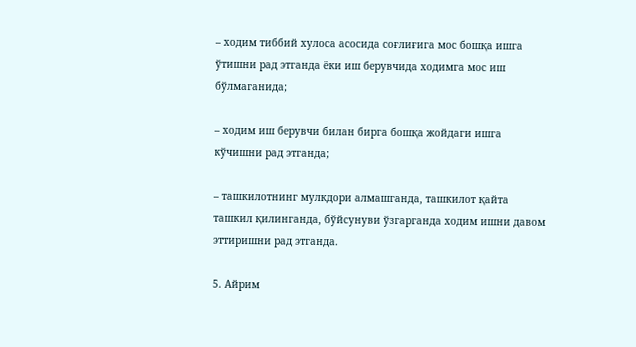– ходим тиббий хулоса асосида соғлиғига мос бошқа ишга ўтишни рад этганда ёки иш берувчида ходимга мос иш бўлмаганида;

– ходим иш берувчи билан бирга бошқа жойдаги ишга кўчишни рад этганда;

– ташкилотнинг мулкдори алмашганда, ташкилот қайта ташкил қилинганда, бўйсунуви ўзгарганда ходим ишни давом эттиришни рад этганда.

5. Айрим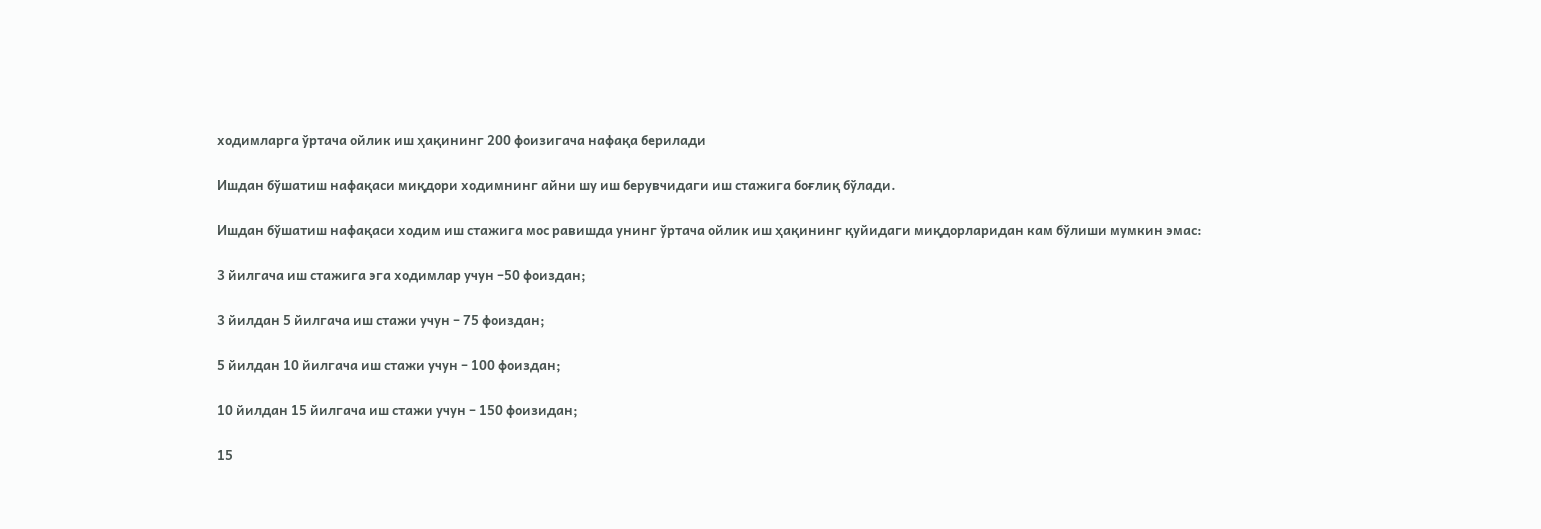ходимларга ўртача ойлик иш ҳақининг 200 фоизигача нафақа берилади

Ишдан бўшатиш нафақаси миқдори ходимнинг айни шу иш берувчидаги иш стажига боғлиқ бўлади.

Ишдан бўшатиш нафақаси ходим иш стажига мос равишда унинг ўртача ойлик иш ҳақининг қуйидаги миқдорларидан кам бўлиши мумкин эмас:

3 йилгача иш стажига эга ходимлар учун –50 фоиздан;

3 йилдан 5 йилгача иш стажи учун – 75 фоиздан;

5 йилдан 10 йилгача иш стажи учун – 100 фоиздан;

10 йилдан 15 йилгача иш стажи учун – 150 фоизидан;

15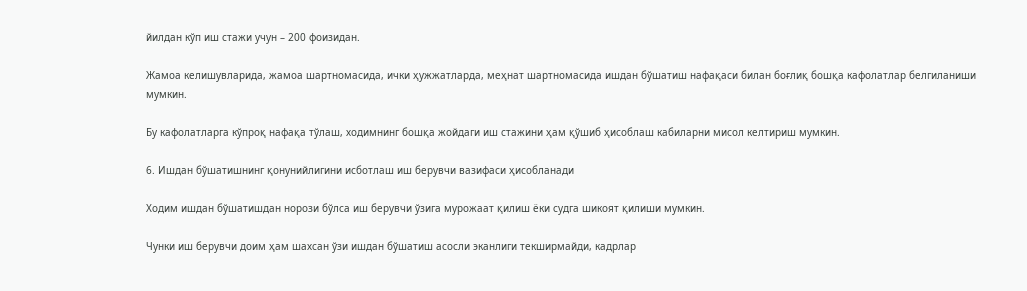йилдан кўп иш стажи учун – 200 фоизидан.

Жамоа келишувларида, жамоа шартномасида, ички ҳужжатларда, меҳнат шартномасида ишдан бўшатиш нафақаси билан боғлиқ бошқа кафолатлар белгиланиши мумкин.

Бу кафолатларга кўпроқ нафақа тўлаш, ходимнинг бошқа жойдаги иш стажини ҳам қўшиб ҳисоблаш кабиларни мисол келтириш мумкин.

6. Ишдан бўшатишнинг қонунийлигини исботлаш иш берувчи вазифаси ҳисобланади

Ходим ишдан бўшатишдан норози бўлса иш берувчи ўзига мурожаат қилиш ёки судга шикоят қилиши мумкин.

Чунки иш берувчи доим ҳам шахсан ўзи ишдан бўшатиш асосли эканлиги текширмайди, кадрлар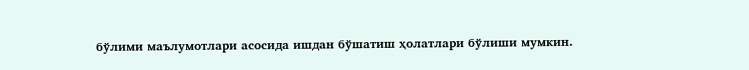бўлими маълумотлари асосида ишдан бўшатиш ҳолатлари бўлиши мумкин.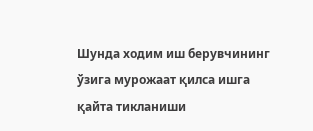Шунда ходим иш берувчининг ўзига мурожаат қилса ишга қайта тикланиши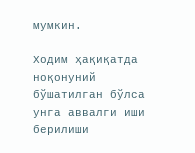мумкин.

Ходим ҳақиқатда ноқонуний бўшатилган бўлса унга аввалги иши берилиши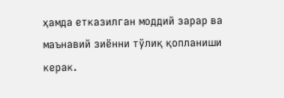ҳамда етказилган моддий зарар ва маънавий зиённи тўлиқ қопланиши керак.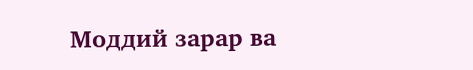Моддий зарар ва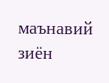маънавий зиён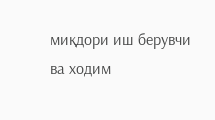миқдори иш берувчи ва ходим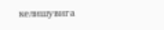келишувига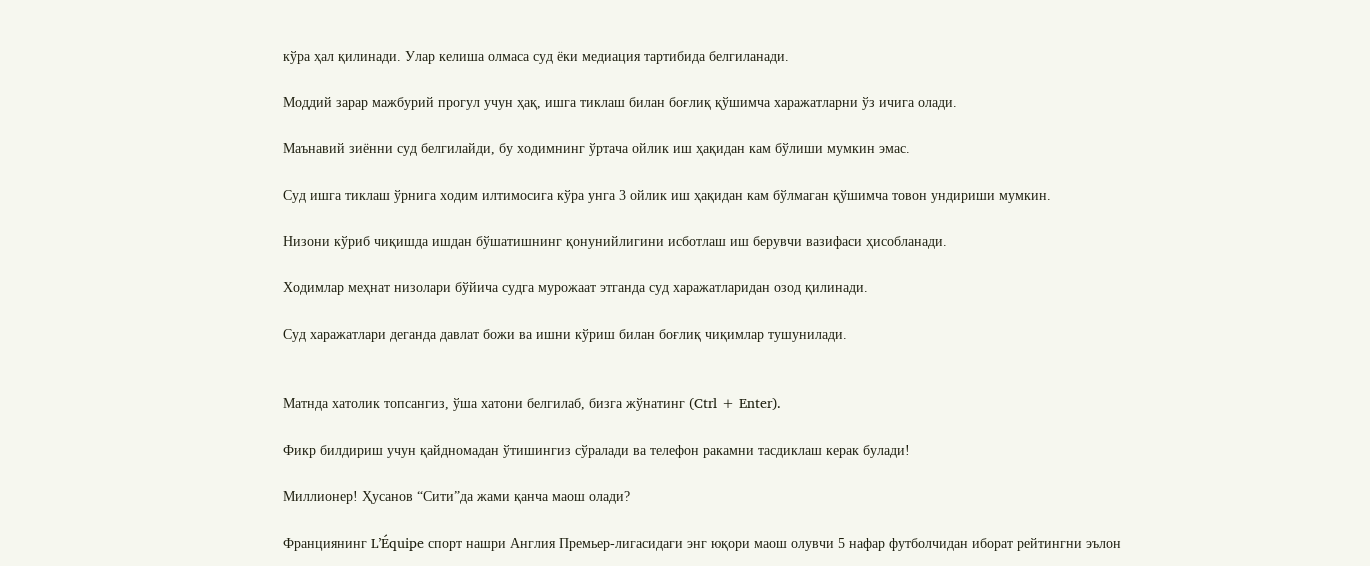кўра ҳал қилинади. Улар келиша олмаса суд ёки медиация тартибида белгиланади.

Моддий зарар мажбурий прогул учун ҳақ, ишга тиклаш билан боғлиқ қўшимча харажатларни ўз ичига олади.

Маънавий зиённи суд белгилайди, бу ходимнинг ўртача ойлик иш ҳақидан кам бўлиши мумкин эмас.

Суд ишга тиклаш ўрнига ходим илтимосига кўра унга 3 ойлик иш ҳақидан кам бўлмаган қўшимча товон ундириши мумкин.

Низони кўриб чиқишда ишдан бўшатишнинг қонунийлигини исботлаш иш берувчи вазифаси ҳисобланади.

Ходимлар меҳнат низолари бўйича судга мурожаат этганда суд харажатларидан озод қилинади.

Суд харажатлари деганда давлат божи ва ишни кўриш билан боғлиқ чиқимлар тушунилади.


Матнда хатолик топсангиз, ўша хатони белгилаб, бизга жўнатинг (Ctrl + Enter).

Фикр билдириш учун қайдномадан ўтишингиз сўралади ва телефон ракамни тасдиклаш керак булади!

Миллионер! Ҳусанов “Сити”да жами қанча маош олади?

Франциянинг L’Équipe спорт нашри Англия Премьер-лигасидаги энг юқори маош олувчи 5 нафар футболчидан иборат рейтингни эълон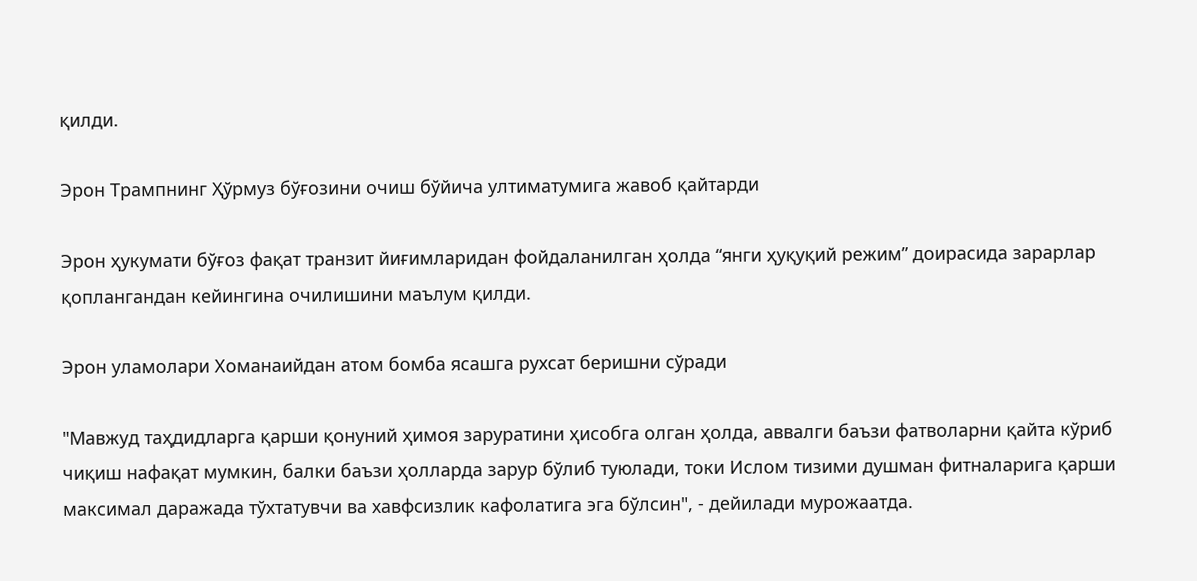қилди.

Эрон Трампнинг Ҳўрмуз бўғозини очиш бўйича ултиматумига жавоб қайтарди

Эрон ҳукумати бўғоз фақат транзит йиғимларидан фойдаланилган ҳолда “янги ҳуқуқий режим” доирасида зарарлар қоплангандан кейингина очилишини маълум қилди.

Эрон уламолари Хоманаийдан атом бомба ясашга рухсат беришни сўради

"Мавжуд таҳдидларга қарши қонуний ҳимоя заруратини ҳисобга олган ҳолда, аввалги баъзи фатволарни қайта кўриб чиқиш нафақат мумкин, балки баъзи ҳолларда зарур бўлиб туюлади, токи Ислом тизими душман фитналарига қарши максимал даражада тўхтатувчи ва хавфсизлик кафолатига эга бўлсин", - дейилади мурожаатда.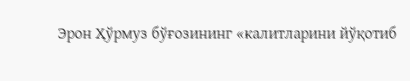Эрон Ҳўрмуз бўғозининг «калитларини йўқотиб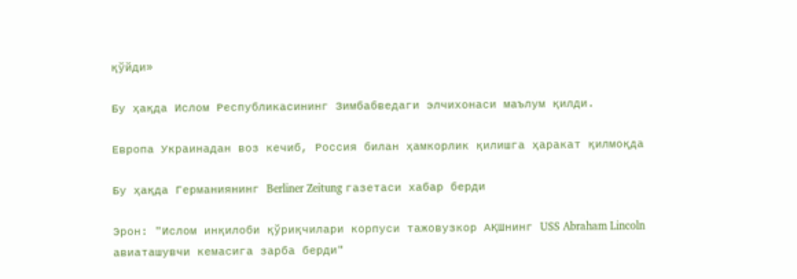қўйди»

Бу ҳақда Ислом Республикасининг Зимбабведаги элчихонаси маълум қилди.

Европа Украинадан воз кечиб, Россия билан ҳамкорлик қилишга ҳаракат қилмоқда

Бу ҳақда Германиянинг Berliner Zeitung газетаси хабар берди

Эрон: "Ислом инқилоби қўриқчилари корпуси тажовузкор АҚШнинг USS Abraham Lincoln авиаташувчи кемасига зарба берди"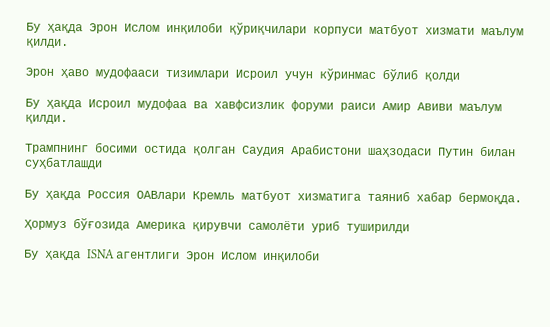Бу ҳақда Эрон Ислом инқилоби қўриқчилари корпуси матбуот хизмати маълум қилди.

Эрон ҳаво мудофааси тизимлари Исроил учун кўринмас бўлиб қолди

Бу ҳақда Исроил мудофаа ва хавфсизлик форуми раиси Амир Авиви маълум қилди.

Трампнинг босими остида қолган Саудия Арабистони шаҳзодаси Путин билан суҳбатлашди

Бу ҳақда Россия ОАВлари Кремль матбуот хизматига таяниб хабар бермоқда.

Ҳормуз бўғозида Америка қирувчи самолёти уриб туширилди

Бу ҳақда ISNA агентлиги Эрон Ислом инқилоби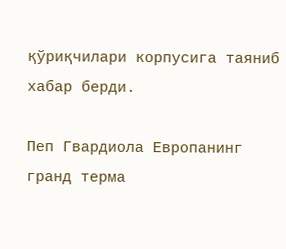қўриқчилари корпусига таяниб хабар берди.

Пеп Гвардиола Европанинг гранд терма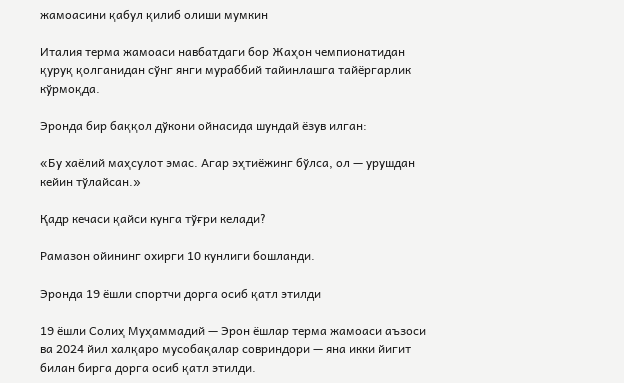жамоасини қабул қилиб олиши мумкин

Италия терма жамоаси навбатдаги бор Жаҳон чемпионатидан қуруқ қолганидан сўнг янги мураббий тайинлашга тайёргарлик кўрмоқда.

Эронда бир баққол дўкони ойнасида шундай ёзув илган:

«Бу хаёлий маҳсулот эмас. Агар эҳтиёжинг бўлса, ол — урушдан кейин тўлайсан.»

Қадр кечаси қайси кунга тўғри келади?

Рамазон ойининг охирги 10 кунлиги бошланди.

Эронда 19 ёшли спортчи дорга осиб қатл этилди

19 ёшли Солиҳ Муҳаммадий — Эрон ёшлар терма жамоаси аъзоси ва 2024 йил халқаро мусобақалар совриндори — яна икки йигит билан бирга дорга осиб қатл этилди.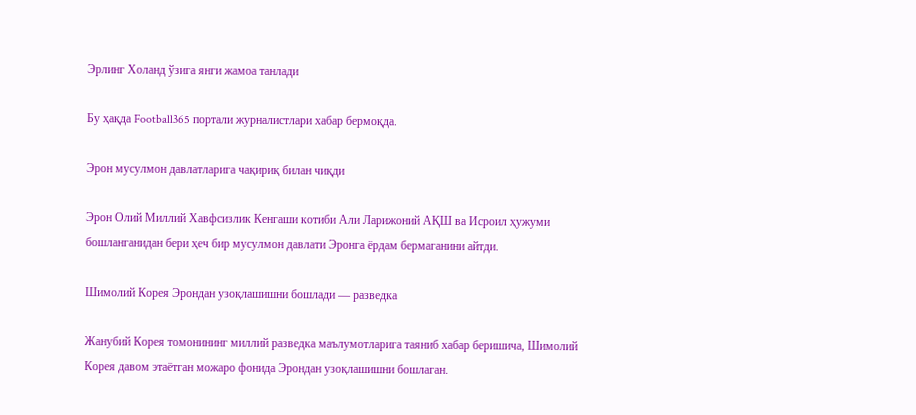Эрлинг Холанд ўзига янги жамоа танлади

Бу ҳақда Football365 портали журналистлари хабар бермоқда.

Эрон мусулмон давлатларига чақириқ билан чиқди

Эрон Олий Миллий Хавфсизлик Кенгаши котиби Али Ларижоний АҚШ ва Исроил ҳужуми бошланганидан бери ҳеч бир мусулмон давлати Эронга ёрдам бермаганини айтди.

Шимолий Корея Эрондан узоқлашишни бошлади — разведка

Жанубий Корея томонининг миллий разведка маълумотларига таяниб хабар беришича, Шимолий Корея давом этаётган можаро фонида Эрондан узоқлашишни бошлаган.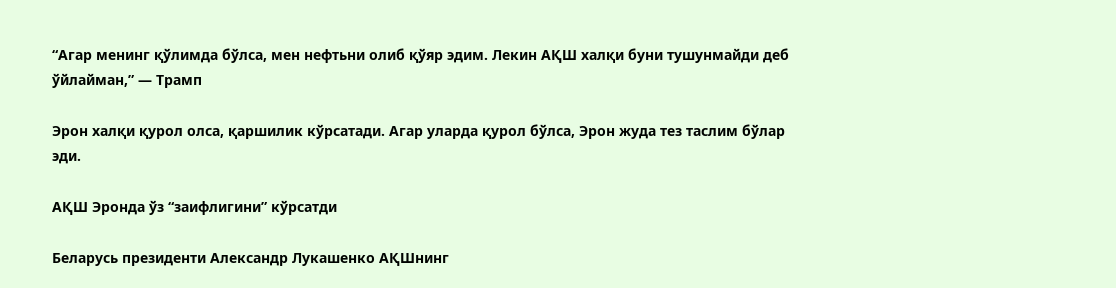“Агар менинг қўлимда бўлса, мен нефтьни олиб қўяр эдим. Лекин АҚШ халқи буни тушунмайди деб ўйлайман,” — Трамп

Эрон халқи қурол олса, қаршилик кўрсатади. Агар уларда қурол бўлса, Эрон жуда тез таслим бўлар эди.

АҚШ Эронда ўз “заифлигини” кўрсатди

Беларусь президенти Александр Лукашенко АҚШнинг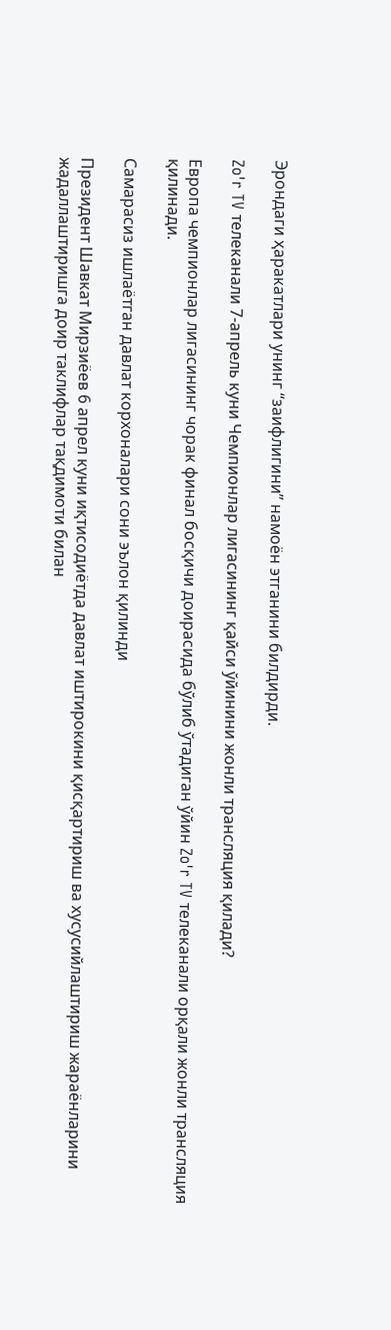Эрондаги ҳаракатлари унинг “заифлигини” намоён этганини билдирди.

Zo'r TV телеканали 7-апрель куни Чемпионлар лигасининг қайси ўйинини жонли трансляция қилади?

Европа чемпионлар лигасининг чорак финал босқичи доирасида бўлиб ўтадиган ўйин Zo'r TV телеканали орқали жонли трансляция қилинади.

Самарасиз ишлаётган давлат корхоналари сони эълон қилинди

Президент Шавкат Мирзиёев 6 апрел куни иқтисодиётда давлат иштирокини қисқартириш ва хусусийлаштириш жараёнларини жадаллаштиришга доир таклифлар тақдимоти билан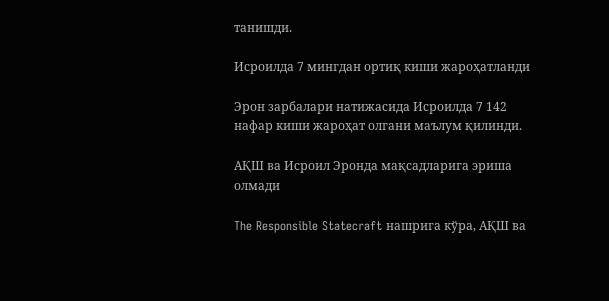танишди.

Исроилда 7 мингдан ортиқ киши жароҳатланди

Эрон зарбалари натижасида Исроилда 7 142 нафар киши жароҳат олгани маълум қилинди.

АҚШ ва Исроил Эронда мақсадларига эриша олмади

The Responsible Statecraft нашрига кўра, АҚШ ва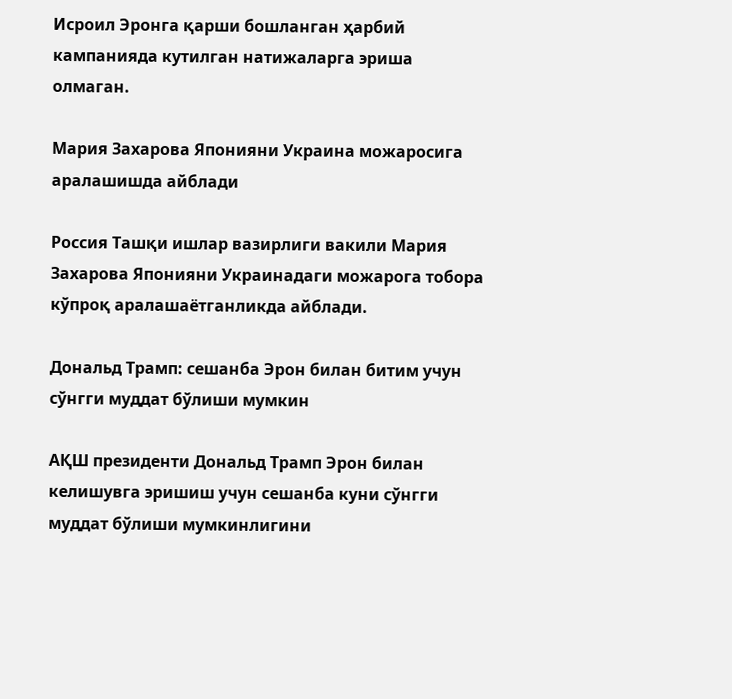Исроил Эронга қарши бошланган ҳарбий кампанияда кутилган натижаларга эриша олмаган.

Мария Захарова Японияни Украина можаросига аралашишда айблади

Россия Ташқи ишлар вазирлиги вакили Мария Захарова Японияни Украинадаги можарога тобора кўпроқ аралашаётганликда айблади.

Дональд Трамп: сешанба Эрон билан битим учун сўнгги муддат бўлиши мумкин

АҚШ президенти Дональд Трамп Эрон билан келишувга эришиш учун сешанба куни сўнгги муддат бўлиши мумкинлигини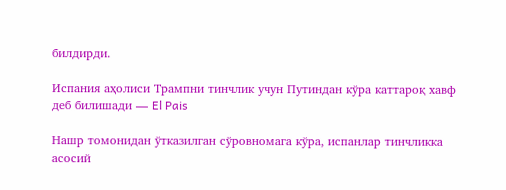билдирди.

Испания аҳолиси Трампни тинчлик учун Путиндан кўра каттароқ хавф деб билишади — El Pais

Нашр томонидан ўтказилган сўровномага кўра, испанлар тинчликка асосий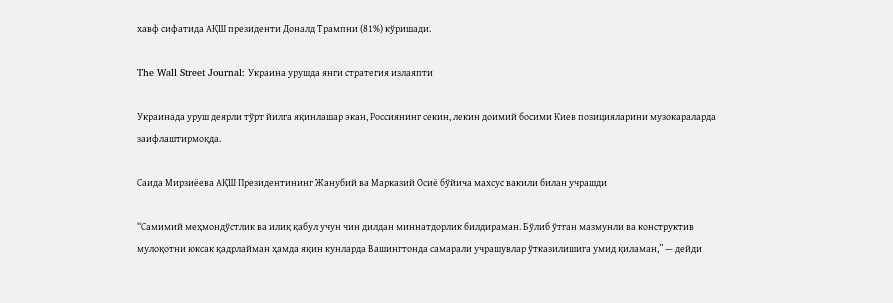хавф сифатида АҚШ президенти Доналд Трампни (81%) кўришади.

The Wall Street Journal: Украина урушда янги стратегия излаяпти

Украинада уруш деярли тўрт йилга яқинлашар экан, Россиянинг секин, лекин доимий босими Киев позицияларини музокараларда заифлаштирмоқда.

Саида Мирзиёева АҚШ Президентининг Жанубий ва Марказий Осиё бўйича махсус вакили билан учрашди

“Самимий меҳмондўстлик ва илиқ қабул учун чин дилдан миннатдорлик билдираман. Бўлиб ўтган мазмунли ва конструктив мулоқотни юксак қадрлайман ҳамда яқин кунларда Вашингтонда самарали учрашувлар ўтказилишига умид қиламан,” — дейди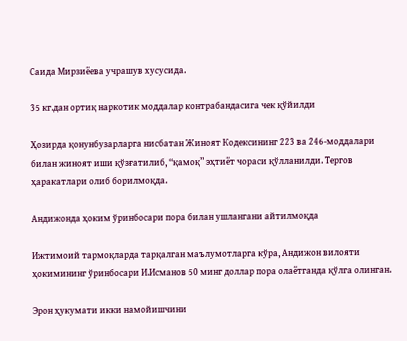Саида Мирзиёева учрашув хусусида.

35 кг.дан ортиқ наркотик моддалар контрабандасига чек қўйилди

Ҳозирда қонунбузарларга нисбатан Жиноят Кодексининг 223 ва 246-моддалари билан жиноят иши қўзғатилиб, “қамоқ” эҳтиёт чораси қўлланилди. Тергов ҳаракатлари олиб борилмоқда.

Андижонда ҳоким ўринбосари пора билан ушлангани айтилмоқда

Ижтимоий тармоқларда тарқалган маълумотларга кўра, Андижон вилояти ҳокимининг ўринбосари И.Исманов 50 минг доллар пора олаётганда қўлга олинган.

Эрон ҳукумати икки намойишчини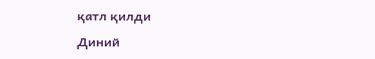қатл қилди

Диний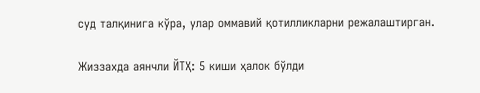суд талқинига кўра, улар оммавий қотилликларни режалаштирган.

Жиззахда аянчли ЙТҲ: 5 киши ҳалок бўлди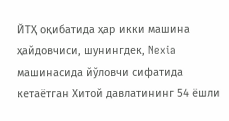ЙТҲ оқибатида ҳар икки машина ҳайдовчиси, шунингдек, Nexia машинасида йўловчи сифатида кетаётган Хитой давлатининг 54 ёшли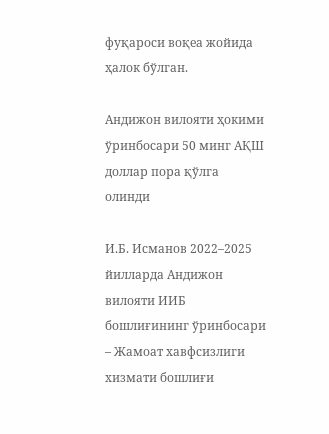фуқароси воқеа жойида ҳалок бўлган.

Андижон вилояти ҳокими ўринбосари 50 минг АҚШ доллар пора қўлга олинди

И.Б. Исманов 2022–2025 йилларда Андижон вилояти ИИБ бошлиғининг ўринбосари – Жамоат хавфсизлиги хизмати бошлиғи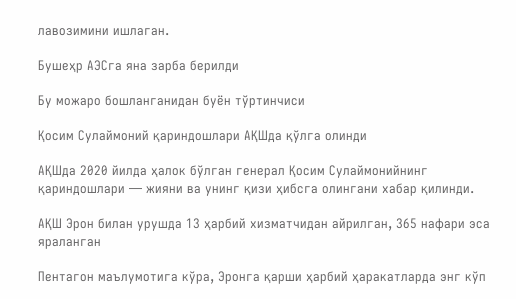лавозимини ишлаган.

Бушеҳр АЭСга яна зарба берилди

Бу можаро бошланганидан буён тўртинчиси

Қосим Сулаймоний қариндошлари АҚШда қўлга олинди

АҚШда 2020 йилда ҳалок бўлган генерал Қосим Сулаймонийнинг қариндошлари — жияни ва унинг қизи ҳибсга олингани хабар қилинди.

АҚШ Эрон билан урушда 13 ҳарбий хизматчидан айрилган, 365 нафари эса яраланган

Пентагон маълумотига кўра, Эронга қарши ҳарбий ҳаракатларда энг кўп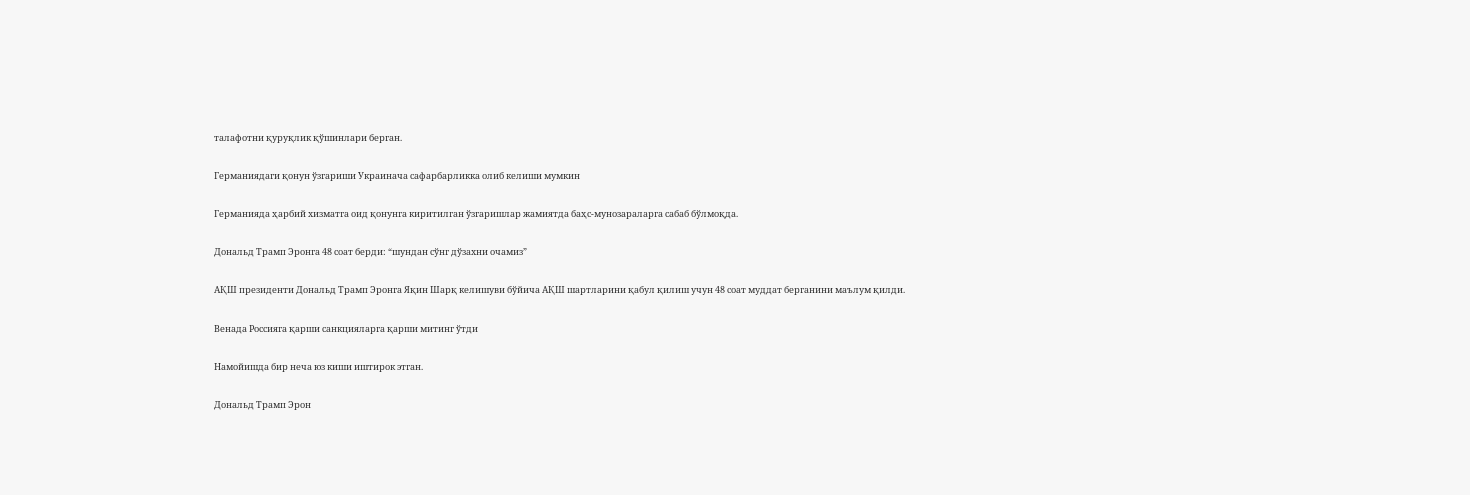талафотни қуруқлик қўшинлари берган.

Германиядаги қонун ўзгариши Украинача сафарбарликка олиб келиши мумкин

Германияда ҳарбий хизматга оид қонунга киритилган ўзгаришлар жамиятда баҳс-мунозараларга сабаб бўлмоқда.

Дональд Трамп Эронга 48 соат берди: “шундан сўнг дўзахни очамиз”

АҚШ президенти Дональд Трамп Эронга Яқин Шарқ келишуви бўйича АҚШ шартларини қабул қилиш учун 48 соат муддат берганини маълум қилди.

Венада Россияга қарши санкцияларга қарши митинг ўтди

Намойишда бир неча юз киши иштирок этган.

Дональд Трамп Эрон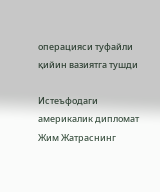операцияси туфайли қийин вазиятга тушди

Истеъфодаги америкалик дипломат Жим Жатраснинг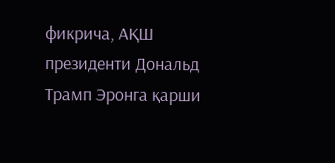фикрича, АҚШ президенти Дональд Трамп Эронга қарши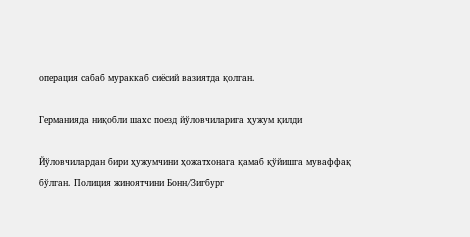операция сабаб мураккаб сиёсий вазиятда қолган.

Германияда ниқобли шахс поезд йўловчиларига ҳужум қилди

Йўловчилардан бири ҳужумчини ҳожатхонага қамаб қўйишга муваффақ бўлган. Полиция жиноятчини Бонн/Зигбург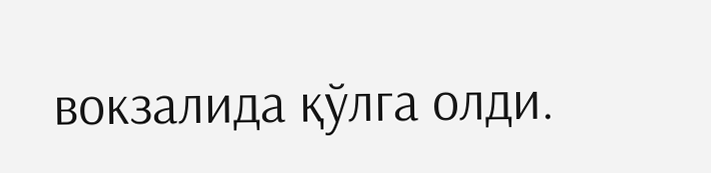вокзалида қўлга олди.